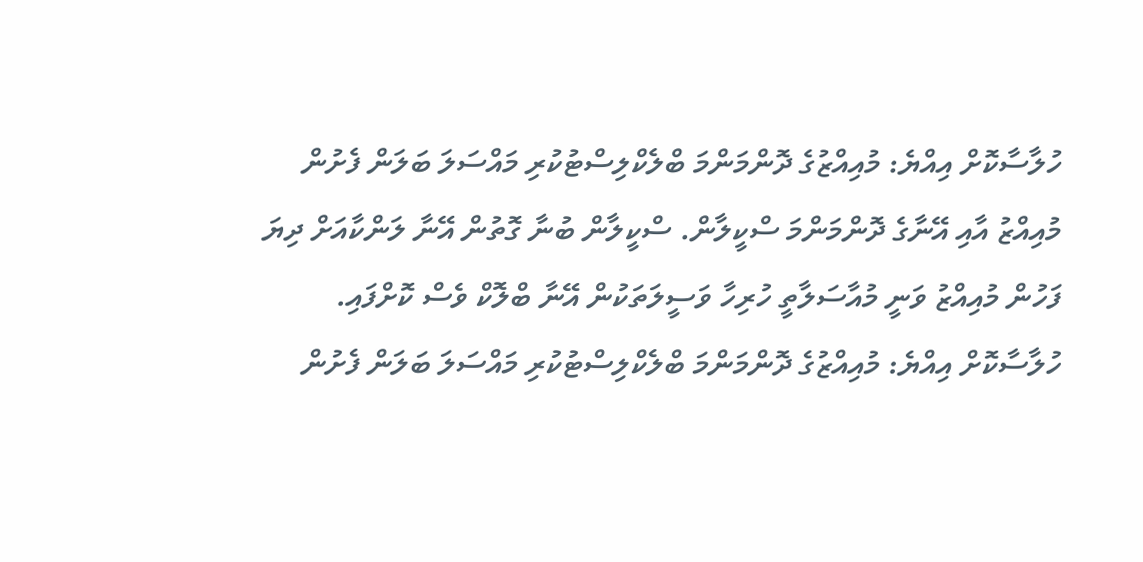ހުލާސާކޮށް އިއްޔެ: މުއިއްޒުގެ ދޮންމަންމަ ބްލެކްލިސްޓުކުރި މައްސަލަ ބަލަން ފެށުން
މުއިއްޒު އާއި އޭނާގެ ދޮންމަންމަ ސްކީލާން. ސްކީލާން ބުނާ ގޮތުން އޭނާ ލަންކާއަށް ދިޔަ ފަހުން މުއިއްޒު ވަނީ މުއާސަލާތީ ހުރިހާ ވަސީލަތަކުން އޭނާ ބްލޮކް ވެސް ކޮށްފައި.
ހުލާސާކޮށް އިއްޔެ: މުއިއްޒުގެ ދޮންމަންމަ ބްލެކްލިސްޓުކުރި މައްސަލަ ބަލަން ފެށުން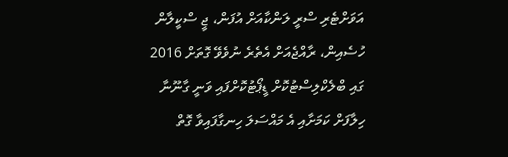އަވަށްޓެރި ސްރީ ލަންކާއަށް އުފަން، ޖީ ސްކީލާން ހުސެއިން، ރާއްޖެއަށް އެތެރެ ނުވެވޭ ގޮތަށް 2016 ގައި ބްލެކްލިސްޓުކޮށް ޑީޕޯޓުކޮށްފައި ވަނީ ގާނޫނާ ހިލާފަށް ކަމަށާއި އެ މައްސަލަ ހިނގާފައިވާ ގޮތް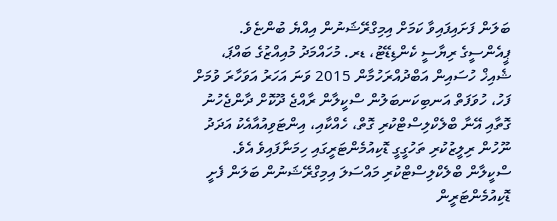ބަލަން ފަށައިފައިވާ ކަމަށް އިމިގްރޭޝަނުން އިއްޔެ ބުންޏެވެ.
ޕީއެންސީގެ ރިޔާސީ ކެންޑިޑޭޓު، ޑރ. މުހައްމަދު މުއިއްޒުގެ ބައްޕަ، ޝެއިޚް ހުސައިން އަބްދުއްރަހުމާން 2015 ވަނަ އަހަރު އަވަހާރަ ވުމަށް ފަހު، ހުވަފަތް އަނބިކަނބަލުން ސްކީލާން ރާއްޖެ ދޫކޮށް ދާންޖެހުނު ގޮތާއި އޭނާ ބްލެކްލިސްޓްކުރި ގޮތް، ހެއްކާއި، އިންޓަވިއުއާއެކު އަދަދު ނޫހުން ރިލީޒުކުރި ތަހުގީގީ ޑޮކިއުމެންޓަރީގައި ހިމަނާފައިވެ އެވެ.
ސްކީލާން ބްލެކްލިސްޓްކުރި މައްސަލަ އިމިގްރޭޝަނުން ބަލަން ފެށީ ޑޮކިއުމެންޓަރީން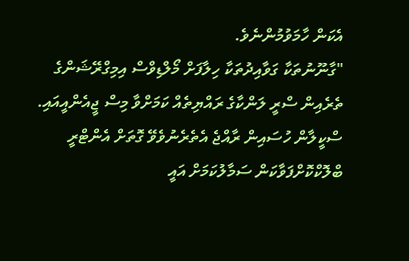އެކަން ހާމަވުމުންނެވެ.
"ގާނޫނުތަކާ ގަވާއިދުތަކާ ހިލާފަށް މޯލްޑިވްސް އިމިގްރޭޝަންގެ ތެރެއިން ސްރީ ލަންކާގެ ރައްޔިތެއް ކަމަށްވާ މިސް ޖީއެންއީއައި. ސްކީލާން ހުސައިން ރާއްޖެ އެތެރެނުވެވޭ ގޮތަށް އެންޓްރީ ބްލޮކްކޮށްފަވާކަން ސަމާލުކަމަށް އައީ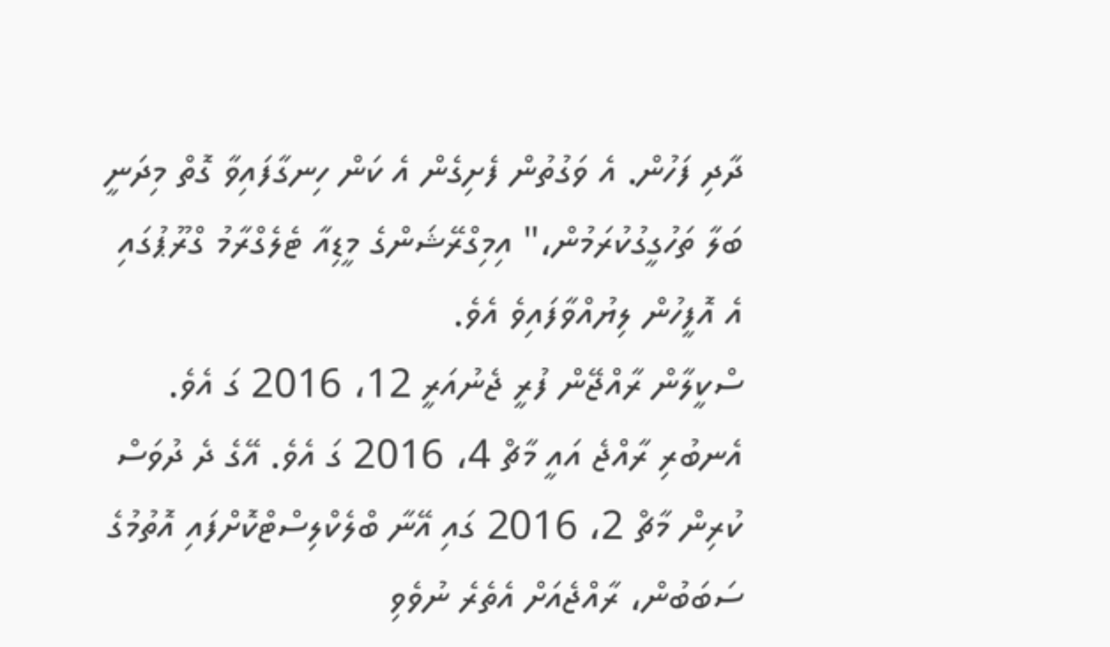ދާދި ފަހުން. އެ ވަގުތުން ފެށިގެން އެ ކަން ހިނގާފައިވާ ގޮތް މިދަނީ ބަލާ ތަހުގީގުކުރަމުން،" އިމިގްރޭޝަންގެ މީޑިއާ ޓެލެގްރާމު ގްރޫޕުގައި އެ އޮފީހުން ލިޔުއްވާފައިވެ އެވެ.
ސްކީލާން ރާއްޖޭން ފުރީ ޖެނުއަރީ 12، 2016 ގަ އެވެ. އެނބުރި ރާއްޖެ އައީ މާޗް 4، 2016 ގަ އެވެ. އޭގެ ދެ ދުވަސް ކުރިން މާޗް 2، 2016 ގައި އޭނާ ބްލެކްލިސްޓްކޮށްފައި އޮތުމުގެ ސަބަބުން، ރާއްޖެއަށް އެތެރެ ނުވެވި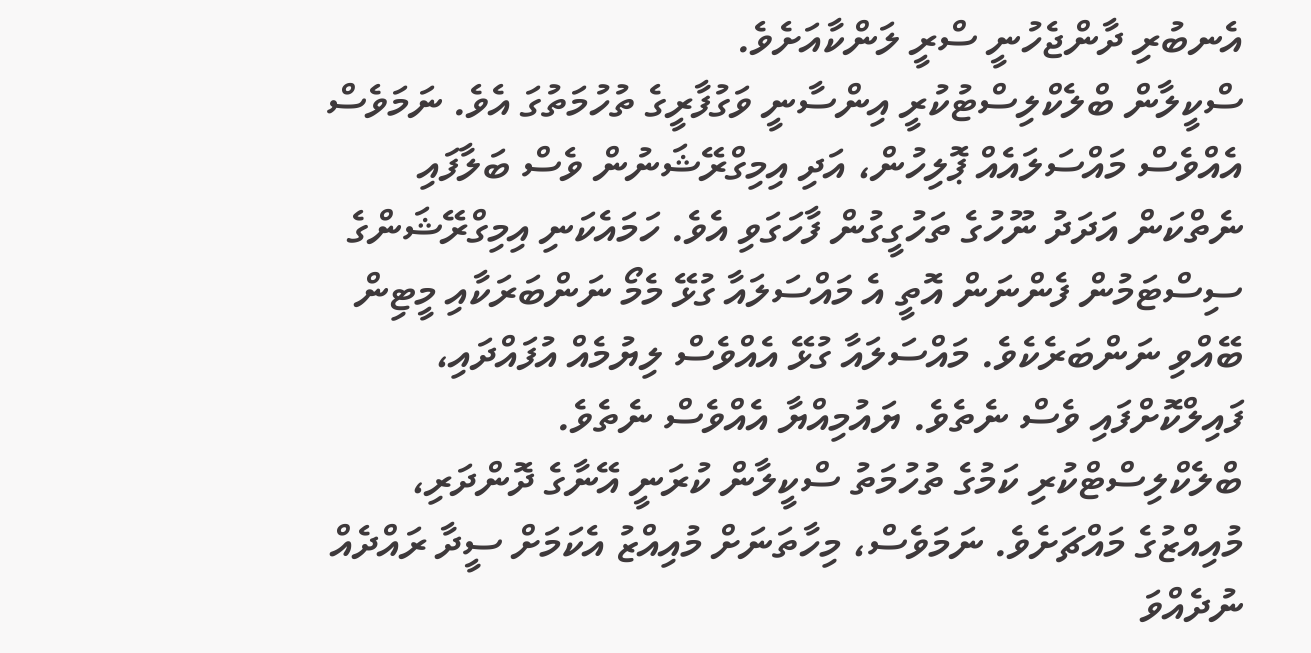އެނބުރި ދާންޖެހުނީ ސްރީ ލަންކާއަށެވެ.
ސްކީލާން ބްލެކްލިސްޓުކުރީ އިންސާނީ ވަގުފާރީގެ ތުހުމަތުގަ އެވެ. ނަމަވެސް އެއްވެސް މައްސަލައެއް ޕޮލިހުން، އަދި އިމިގްރޭޝަނުން ވެސް ބަލާފައި ނެތްކަން އަދަދު ނޫހުގެ ތަހުގީގުން ފާހަގަވި އެވެ. ހަމައެކަނި އިމިގްރޭޝަންގެ ސިސްޓަމުން ފެންނަން އޮތީ އެ މައްސަލައާ ގުޅޭ މެމޯ ނަންބަރަކާއި މީޓިން ބޭއްވި ނަންބަރެކެވެ. މައްސަލައާ ގުޅޭ އެއްވެސް ލިޔުމެއް އުފައްދައި، ފައިލްކޮށްފައި ވެސް ނެތެވެ. ޔައުމިއްޔާ އެއްވެސް ނެތެވެ.
ބްލެކްލިސްޓްކުރި ކަމުގެ ތުހުމަތު ސްކީލާން ކުރަނީ އޭނާގެ ދޮންދަރި، މުއިއްޒުގެ މައްޗަށެވެ. ނަމަވެސް، މިހާތަނަށް މުއިއްޒު އެކަމަށް ސީދާ ރައްދެއް ނުދެއްވަ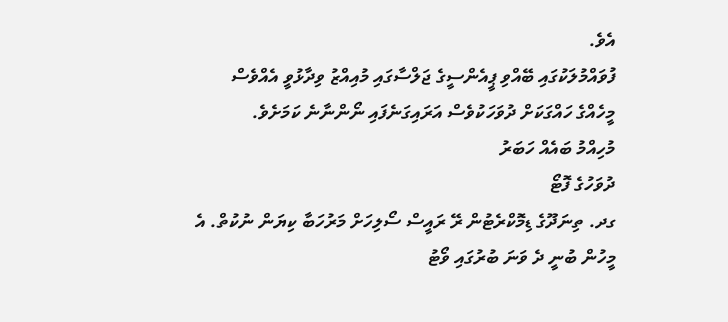އެވެ.
ފުވައްމުލަކުގައި ބޭއްވި ޕީއެންސީގެ ޖަލްސާގައި މުއިއްޒު ވިދާޅުވީ އެއްވެސް މީހެއްގެ ހައްގަކަށް ދުވަހަކުވެސް އަރައިގަނެފައި ނޯންނާނެ ކަމަށެވެ.
މުހިއްމު ބައެއް ހަބަރު
ދުވަހުގެ ފޮޓޯ
ގދ. ތިނަދޫގެ ޑިމޮކްރެޓުން ރޭ ރައީސް ސޯލިހަށް މަރުހަބާ ކިޔަން ނުކުތް. އެ މީހުން ބުނީ ދެ ވަނަ ބުރުގައި ވޯޓު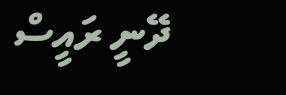ދޭނީ ރައީސް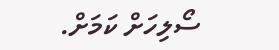ސޯލިހަށް ކަމަށް.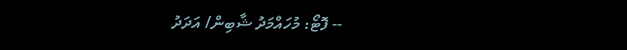-- ފޮޓޯ: މުހައްމަދު ޝާބިން/ އަދަދު